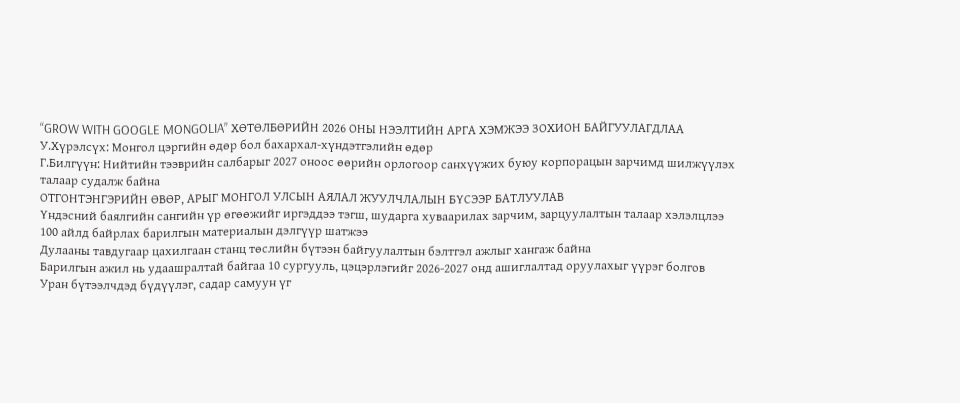“GROW WITH GOOGLE MONGOLIA” ХӨТӨЛБӨРИЙН 2026 ОНЫ НЭЭЛТИЙН АРГА ХЭМЖЭЭ ЗОХИОН БАЙГУУЛАГДЛАА
У.Хүрэлсүх: Монгол цэргийн өдөр бол бахархал-хүндэтгэлийн өдөр
Г.Билгүүн: Нийтийн тээврийн салбарыг 2027 оноос өөрийн орлогоор санхүүжих буюу корпорацын зарчимд шилжүүлэх талаар судалж байна
ОТГОНТЭНГЭРИЙН ӨВӨР, АРЫГ МОНГОЛ УЛСЫН АЯЛАЛ ЖУУЛЧЛАЛЫН БҮСЭЭР БАТЛУУЛАВ
Үндэсний баялгийн сангийн үр өгөөжийг иргэддээ тэгш, шударга хуваарилах зарчим, зарцуулалтын талаар хэлэлцлээ
100 айлд байрлах барилгын материалын дэлгүүр шатжээ
Дулааны тавдугаар цахилгаан станц төслийн бүтээн байгуулалтын бэлтгэл ажлыг хангаж байна
Барилгын ажил нь удаашралтай байгаа 10 сургууль, цэцэрлэгийг 2026-2027 онд ашиглалтад оруулахыг үүрэг болгов
Уран бүтээлчдэд бүдүүлэг, садар самуун үг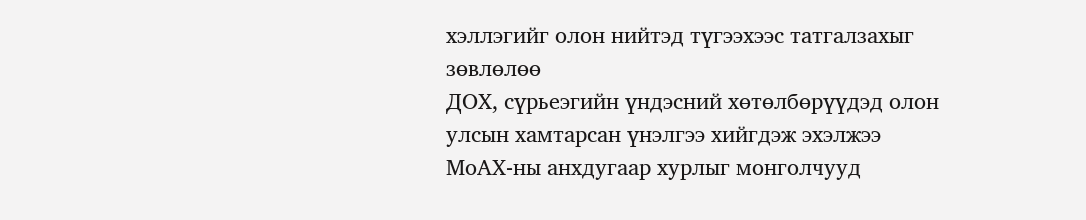хэллэгийг олон нийтэд түгээхээс татгалзахыг зөвлөлөө
ДОХ, сүрьеэгийн үндэсний хөтөлбөрүүдэд олон улсын хамтарсан үнэлгээ хийгдэж эхэлжээ
МоАХ-ны анхдугаар хурлыг монголчууд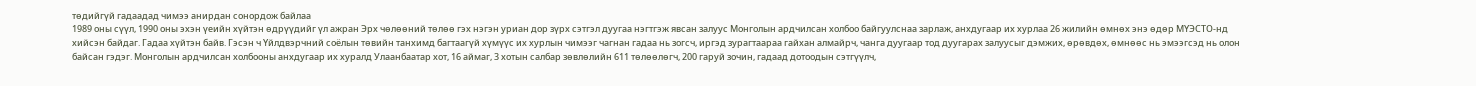төдийгүй гадаадад чимээ анирдан сонордож байлаа
1989 оны сүүл, 1990 оны эхэн үеийн хүйтэн өдрүүдийг үл ажран Эрх чөлөөний төлөө гэх нэгэн уриан дор зүрх сэтгэл дуугаа нэгтгэж явсан залуус Монголын ардчилсан холбоо байгуулснаа зарлаж, анхдугаар их хурлаа 26 жилийн өмнөх энэ өдөр МҮЭСТО-нд хийсэн байдаг. Гадаа хүйтэн байв. Гэсэн ч Үйлдвэрчний соёлын төвийн танхимд багтаагүй хүмүүс их хурлын чимээг чагнан гадаа нь зогсч, иргэд зурагтаараа гайхан алмайрч, чанга дуугаар тод дуугарах залуусыг дэмжих, өрөвдөх, өмнөөс нь эмээгсэд нь олон байсан гэдэг. Монголын ардчилсан холбооны анхдугаар их хуралд Улаанбаатар хот, 16 аймаг, 3 хотын салбар зөвлөлийн 611 төлөөлөгч, 200 гаруй зочин, гадаад дотоодын сэтгүүлч,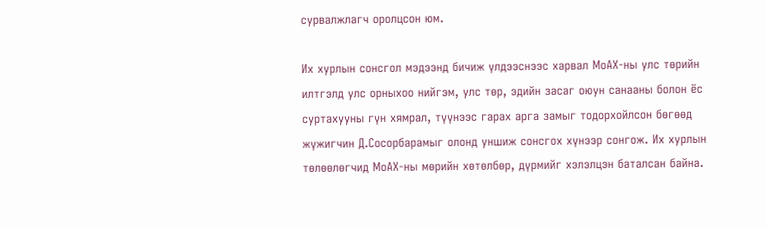сурвалжлагч оролцсон юм.

Их хурлын сонсгол мэдээнд бичиж үлдээснээс харвал МоАХ-ны улс төрийн илтгэлд улс орныхоо нийгэм, улс төр, эдийн засаг оюун санааны болон ёс суртахууны гүн хямрал, түүнээс гарах арга замыг тодорхойлсон бөгөөд жүжигчин Д.Сосорбарамыг олонд уншиж сонсгох хүнээр сонгож. Их хурлын төлөөлөгчид МоАХ-ны мөрийн хөтөлбөр, дүрмийг хэлэлцэн баталсан байна.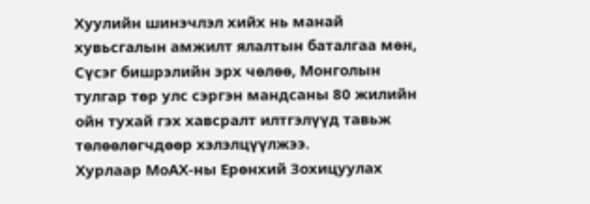Хуулийн шинэчлэл хийх нь манай хувьсгалын амжилт ялалтын баталгаа мөн, Сүсэг бишрэлийн эрх чөлөө, Монголын тулгар төр улс сэргэн мандсаны 80 жилийн ойн тухай гэх хавсралт илтгэлүүд тавьж төлөөлөгчдөөр хэлэлцүүлжээ.
Хурлаар МоАХ-ны Ерөнхий Зохицуулах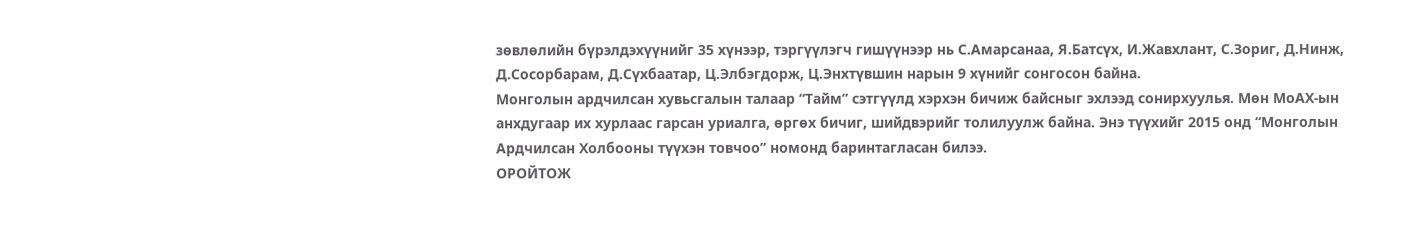зөвлөлийн бүрэлдэхүүнийг 35 хүнээр, тэргүүлэгч гишүүнээр нь С.Амарсанаа, Я.Батсүх, И.Жавхлант, С.Зориг, Д.Нинж, Д.Сосорбарам, Д.Сүхбаатар, Ц.Элбэгдорж, Ц.Энхтүвшин нарын 9 хүнийг сонгосон байна.
Монголын ардчилсан хувьсгалын талаар “Тайм” сэтгүүлд хэрхэн бичиж байсныг эхлээд сонирхуулья. Мөн МоАХ-ын анхдугаар их хурлаас гарсан уриалга, өргөх бичиг, шийдвэрийг толилуулж байна. Энэ түүхийг 2015 онд “Монголын Ардчилсан Холбооны түүхэн товчоо” номонд баринтагласан билээ.
ОРОЙТОЖ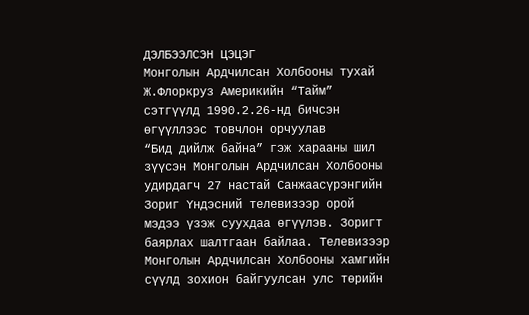ДЭЛБЭЭЛСЭН ЦЭЦЭГ
Монголын Ардчилсан Холбооны тухай Ж.Флоркруз Америкийн “Тайм” сэтгүүлд 1990.2.26-нд бичсэн өгүүллээс товчлон орчуулав
“Бид дийлж байна” гэж харааны шил зүүсэн Монголын Ардчилсан Холбооны удирдагч 27 настай Санжаасүрэнгийн Зориг Үндэсний телевизээр орой мэдээ үзэж суухдаа өгүүлэв. Зоригт баярлах шалтгаан байлаа. Телевизээр Монголын Ардчилсан Холбооны хамгийн сүүлд зохион байгуулсан улс төрийн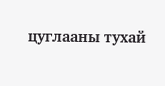цуглааны тухай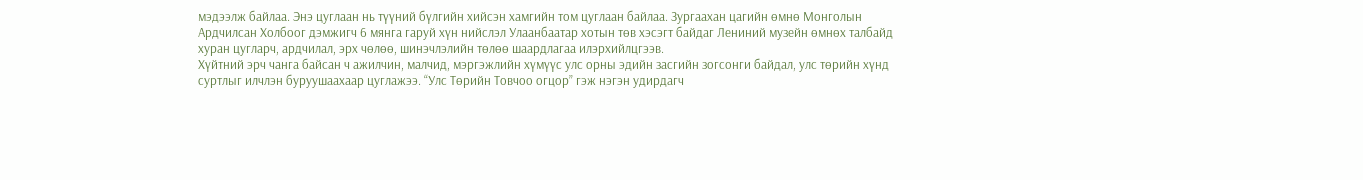мэдээлж байлаа. Энэ цуглаан нь түүний бүлгийн хийсэн хамгийн том цуглаан байлаа. Зургаахан цагийн өмнө Монголын Ардчилсан Холбоог дэмжигч 6 мянга гаруй хүн нийслэл Улаанбаатар хотын төв хэсэгт байдаг Лениний музейн өмнөх талбайд хуран цугларч, ардчилал, эрх чөлөө, шинэчлэлийн төлөө шаардлагаа илэрхийлцгээв.
Хүйтний эрч чанга байсан ч ажилчин, малчид, мэргэжлийн хүмүүс улс орны эдийн засгийн зогсонги байдал, улс төрийн хүнд суртлыг илчлэн буруушаахаар цуглажээ. “Улс Төрийн Товчоо огцор” гэж нэгэн удирдагч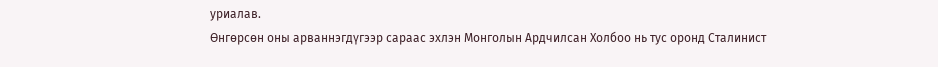уриалав.
Өнгөрсөн оны арваннэгдүгээр сараас эхлэн Монголын Ардчилсан Холбоо нь тус оронд Сталинист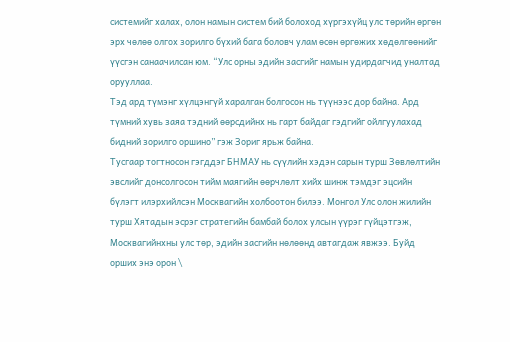системийг халах, олон намын систем бий болоход хүргэхүйц улс төрийн өргөн эрх чөлөө олгох зорилго бүхий бага боловч улам өсөн өргөжих хөдөлгөөнийг үүсгэн санаачилсан юм. “Улс орны эдийн засгийг намын удирдагчид уналтад орууллаа.
Тэд ард түмэнг хүлцэнгүй харалган болгосон нь түүнээс дор байна. Ард түмний хувь заяа тэдний өөрсдийнх нь гарт байдаг гэдгийг ойлгуулахад бидний зорилго оршино” гэж Зориг ярьж байна.
Тусгаар тогтносон гэгддэг БНМАУ нь сүүлийн хэдэн сарын турш Зөвлөлтийн эвслийг донсолгосон тийм маягийн өөрчлөлт хийх шинж тэмдэг эцсийн бүлэгт илэрхийлсэн Москвагийн холбоотон билээ. Монгол Улс олон жилийн турш Хятадын эсрэг стратегийн бамбай болох улсын үүрэг гүйцэтгэж, Москвагийнхны улс төр, эдийн засгийн нөлөөнд автагдаж явжээ. Буйд орших энэ орон \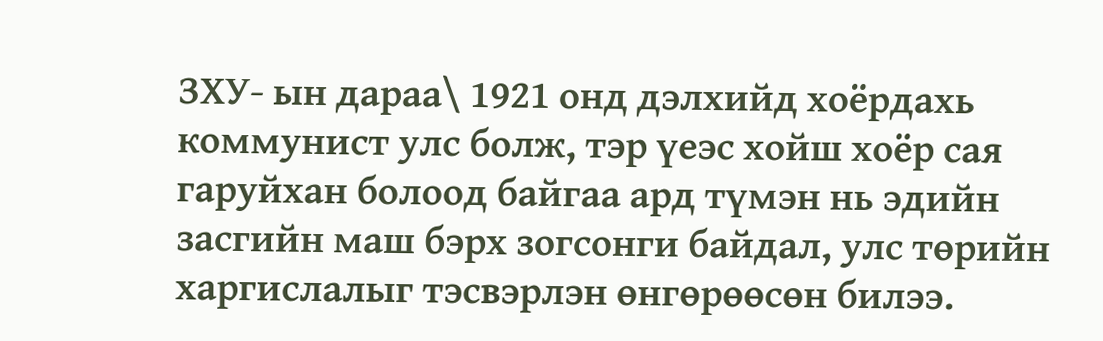ЗХУ- ын дараа\ 1921 онд дэлхийд хоёрдахь коммунист улс болж, тэр үеэс хойш хоёр сая гаруйхан болоод байгаа ард түмэн нь эдийн засгийн маш бэрх зогсонги байдал, улс төрийн харгислалыг тэсвэрлэн өнгөрөөсөн билээ.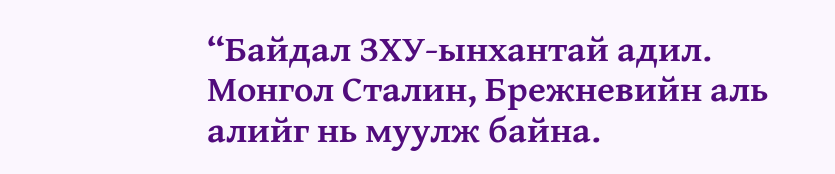“Байдал ЗХУ-ынхантай адил. Монгол Сталин, Брежневийн аль алийг нь муулж байна.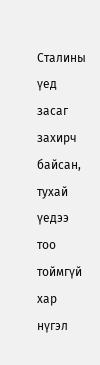Сталины үед засаг захирч байсан, тухай үедээ тоо тоймгүй хар нүгэл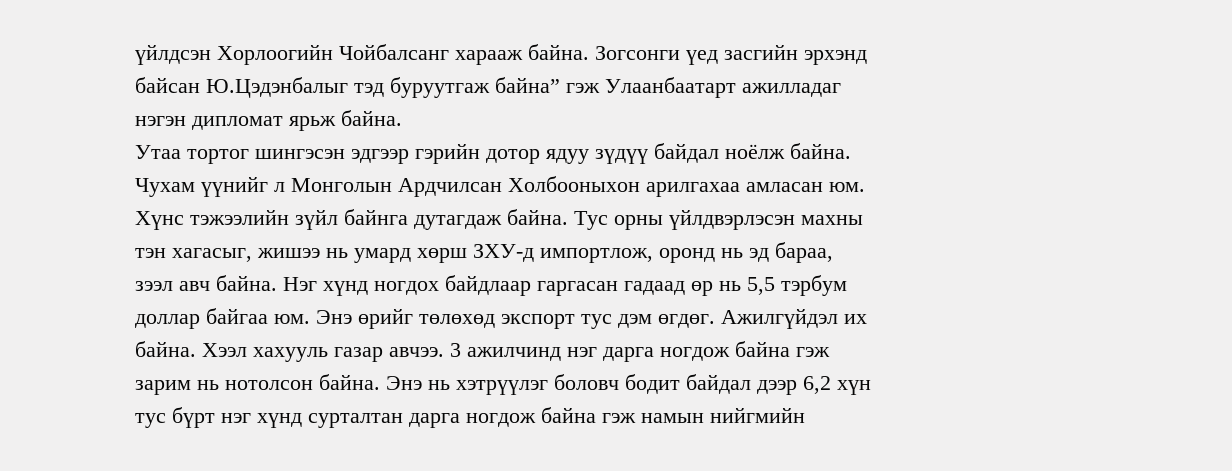үйлдсэн Хорлоогийн Чойбалсанг харааж байна. Зогсонги үед засгийн эрхэнд байсан Ю.Цэдэнбалыг тэд буруутгаж байна” гэж Улаанбаатарт ажилладаг нэгэн дипломат ярьж байна.
Утаа тортог шингэсэн эдгээр гэрийн дотор ядуу зүдүү байдал ноёлж байна. Чухам үүнийг л Монголын Ардчилсан Холбооныхон арилгахаа амласан юм.
Хүнс тэжээлийн зүйл байнга дутагдаж байна. Тус орны үйлдвэрлэсэн махны тэн хагасыг, жишээ нь умард хөрш ЗХУ-д импортлож, оронд нь эд бараа, зээл авч байна. Нэг хүнд ногдох байдлаар гаргасан гадаад өр нь 5,5 тэрбум доллар байгаа юм. Энэ өрийг төлөхөд экспорт тус дэм өгдөг. Ажилгүйдэл их байна. Хээл хахууль газар авчээ. 3 ажилчинд нэг дарга ногдож байна гэж зарим нь нотолсон байна. Энэ нь хэтрүүлэг боловч бодит байдал дээр 6,2 хүн тус бүрт нэг хүнд сурталтан дарга ногдож байна гэж намын нийгмийн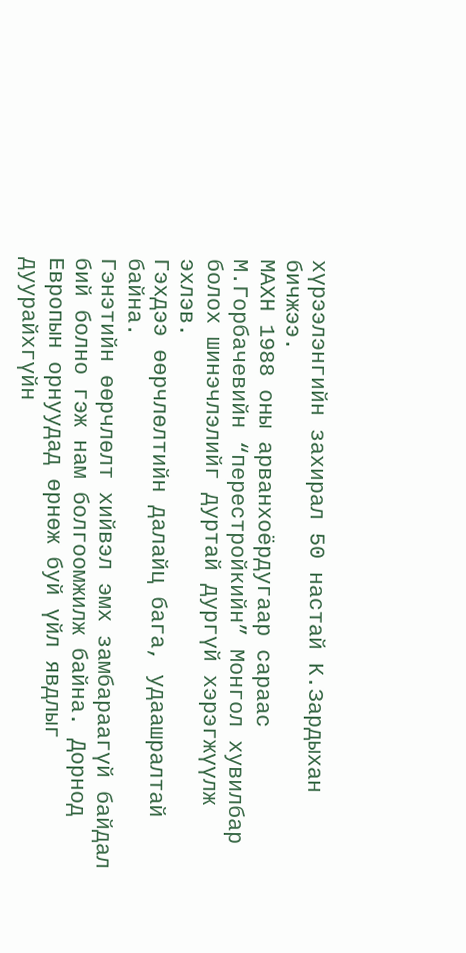хүрээлэнгийн захирал 50 настай К.Зардыхан бичжээ.
МАХН 1988 оны арванхоёрдугаар сараас М.Горбачевийн “перестройкийн” Монгол хувилбар болох шинэчлэлийг дуртай дургүй хэрэгжүүлж эхлэв.
Гэхдээ өөрчлөлтийн далайц бага, удаашралтай байна.
Гэнэтийн өөрчлөлт хийвэл эмх замбараагүй байдал бий болно гэж нам болгоомжилж байна. Дорнод Европын орнуудад өрнөж буй үйл явдлыг дуурайхгүйн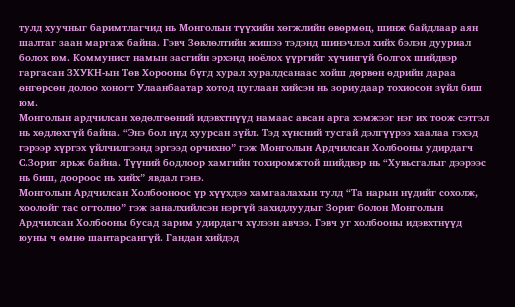тулд хуучныг баримтлагчид нь Монголын түүхийн хөгжлийн өвөрмөц, шинж байдлаар аян шалтаг заан маргаж байна. Гэвч Зөвлөлтийн жишээ тэдэнд шинэчлэл хийх бэлэн дууриал болох юм. Коммунист намын засгийн эрхэнд ноёлох үүргийг хүчингүй болгох шийдвэр гаргасан ЗХУКН-ын Төв Хорооны бүгд хурал хуралдсанаас хойш дөрвөн өдрийн дараа өнгөрсөн долоо хоногт Улаанбаатар хотод цуглаан хийсэн нь зориудаар тохиосон зүйл биш юм.
Монголын ардчилсан хөдөлгөөний идэвхтнүүд намаас авсан арга хэмжээг нэг их тоож сэтгэл нь хөдлөхгүй байна. “Энэ бол нүд хуурсан зүйл. Тэд хүнсний тусгай дэлгүүрээ хаалаа гэхэд гэрээр хүргэх үйлчилгээнд эргээд орчихно” гэж Монголын Ардчилсан Холбооны удирдагч С.Зориг ярьж байна. Түүний бодлоор хамгийн тохиромжтой шийдвэр нь “Хувьсгалыг дээрээс нь биш, доороос нь хийх” явдал гэнэ.
Монголын Ардчилсан Холбооноос үр хүүхдээ хамгаалахын тулд “Та нарын нүдийг сохолж, хоолойг тас огтолно” гэж заналхийлсэн нэргүй захидлуудыг Зориг болон Монголын Ардчилсан Холбооны бусад зарим удирдагч хүлээн авчээ. Гэвч уг холбооны идэвхтнүүд юуны ч өмнө шантарсангүй. Гандан хийдэд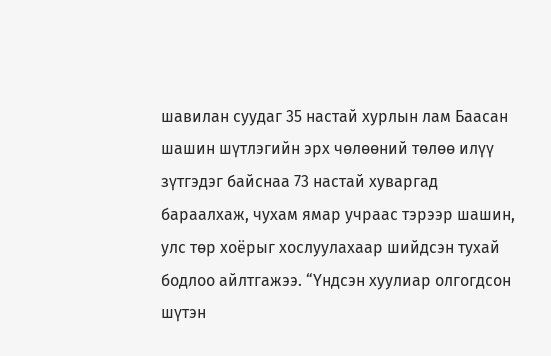шавилан суудаг 35 настай хурлын лам Баасан шашин шүтлэгийн эрх чөлөөний төлөө илүү зүтгэдэг байснаа 73 настай хуваргад бараалхаж, чухам ямар учраас тэрээр шашин, улс төр хоёрыг хослуулахаар шийдсэн тухай бодлоо айлтгажээ. “Үндсэн хуулиар олгогдсон шүтэн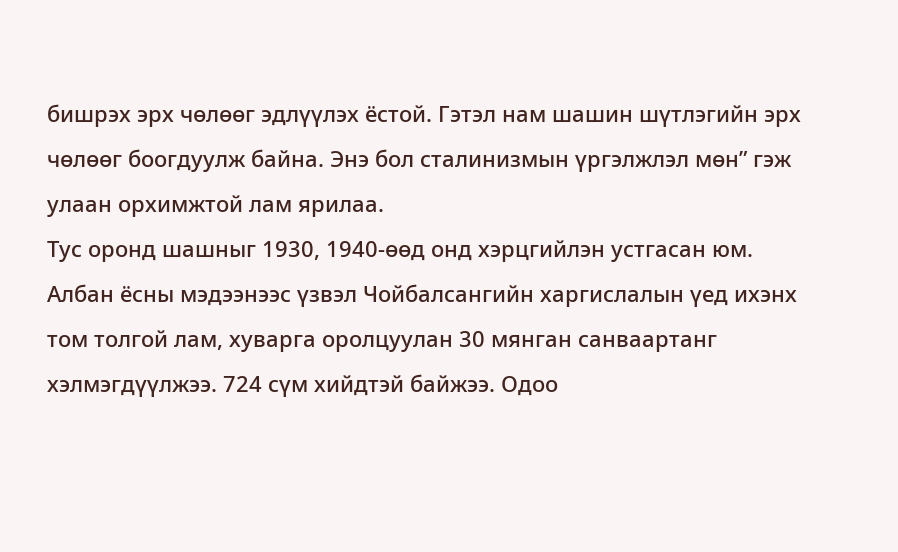бишрэх эрх чөлөөг эдлүүлэх ёстой. Гэтэл нам шашин шүтлэгийн эрх чөлөөг боогдуулж байна. Энэ бол сталинизмын үргэлжлэл мөн” гэж улаан орхимжтой лам ярилаа.
Тус оронд шашныг 1930, 1940-өөд онд хэрцгийлэн устгасан юм. Албан ёсны мэдээнээс үзвэл Чойбалсангийн харгислалын үед ихэнх том толгой лам, хуварга оролцуулан 30 мянган санваартанг хэлмэгдүүлжээ. 724 сүм хийдтэй байжээ. Одоо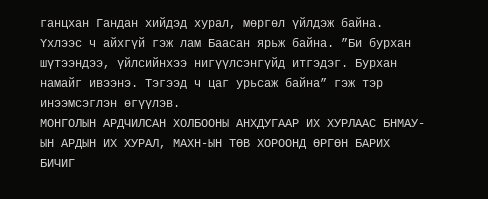ганцхан Гандан хийдэд хурал, мөргөл үйлдэж байна. Үхлээс ч айхгүй гэж лам Баасан ярьж байна. ”Би бурхан шүтээндээ, үйлсийнхээ нигүүлсэнгүйд итгэдэг. Бурхан намайг ивээнэ. Тэгээд ч цаг урьсаж байна” гэж тэр инээмсэглэн өгүүлэв.
МОНГОЛЫН АРДЧИЛСАН ХОЛБООНЫ АНХДУГААР ИХ ХУРЛААС БНМАУ-ЫН АРДЫН ИХ ХУРАЛ, МАХН-ЫН ТӨВ ХОРООНД ӨРГӨН БАРИХ БИЧИГ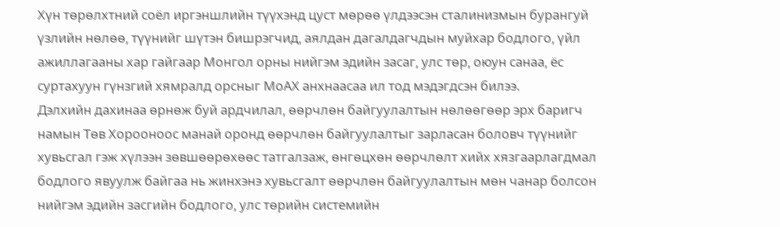Хүн төрөлхтний соёл иргэншлийн түүхэнд цуст мөрөө үлдээсэн сталинизмын бурангуй үзлийн нөлөө, түүнийг шүтэн бишрэгчид, аялдан дагалдагчдын муйхар бодлого, үйл ажиллагааны хар гайгаар Монгол орны нийгэм эдийн засаг, улс төр, оюун санаа, ёс суртахуун гүнзгий хямралд орсныг МоАХ анхнаасаа ил тод мэдэгдсэн билээ.
Дэлхийн дахинаа өрнөж буй ардчилал, өөрчлөн байгуулалтын нөлөөгөөр эрх баригч намын Төв Хорооноос манай оронд өөрчлөн байгуулалтыг зарласан боловч түүнийг хувьсгал гэж хүлээн зөвшөөрөхөөс татгалзаж, өнгөцхөн өөрчлөлт хийх хязгаарлагдмал бодлого явуулж байгаа нь жинхэнэ хувьсгалт өөрчлөн байгуулалтын мөн чанар болсон нийгэм эдийн засгийн бодлого, улс төрийн системийн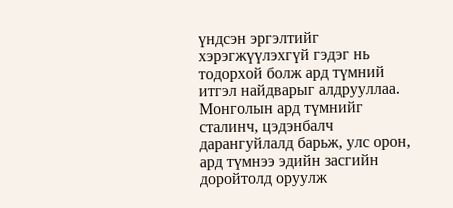үндсэн эргэлтийг хэрэгжүүлэхгүй гэдэг нь тодорхой болж ард түмний итгэл найдварыг алдрууллаа.
Монголын ард түмнийг сталинч, цэдэнбалч дарангуйлалд барьж, улс орон, ард түмнээ эдийн засгийн доройтолд оруулж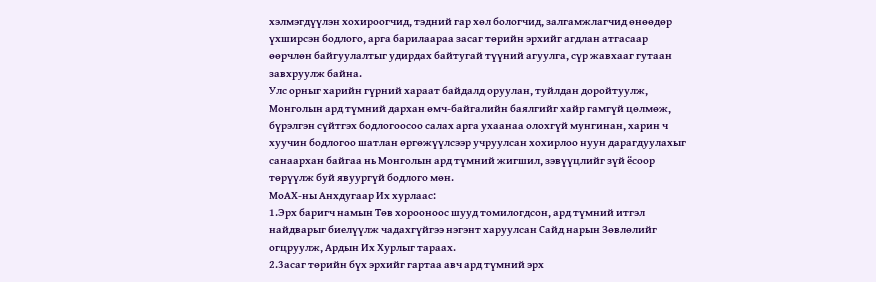хэлмэгдүүлэн хохироогчид, тэдний гар хөл бологчид, залгамжлагчид өнөөдөр үхширсэн бодлого, арга барилаараа засаг төрийн эрхийг агдлан атгасаар өөрчлөн байгуулалтыг удирдах байтугай түүний агуулга, сүр жавхааг гутаан завхруулж байна.
Улс орныг харийн гүрний хараат байдалд оруулан, туйлдан доройтуулж, Монголын ард түмний дархан өмч-байгалийн баялгийг хайр гамгүй цөлмөж, бүрэлгэн сүйтгэх бодлогоосоо салах арга ухаанаа олохгүй мунгинан, харин ч хуучин бодлогоо шатлан өргөжүүлсээр учруулсан хохирлоо нуун дарагдуулахыг санаархан байгаа нь Монголын ард түмний жигшил, зэвүүцлийг зүй ёсоор төрүүлж буй явуургүй бодлого мөн.
МоАХ-ны Анхдугаар Их хурлаас:
1.Эрх баригч намын Төв хорооноос шууд томилогдсон, ард түмний итгэл найдварыг биелүүлж чадахгүйгээ нэгэнт харуулсан Сайд нарын Зөвлөлийг огцруулж, Ардын Их Хурлыг тараах.
2.3асаг төрийн бүх эрхийг гартаа авч ард түмний эрх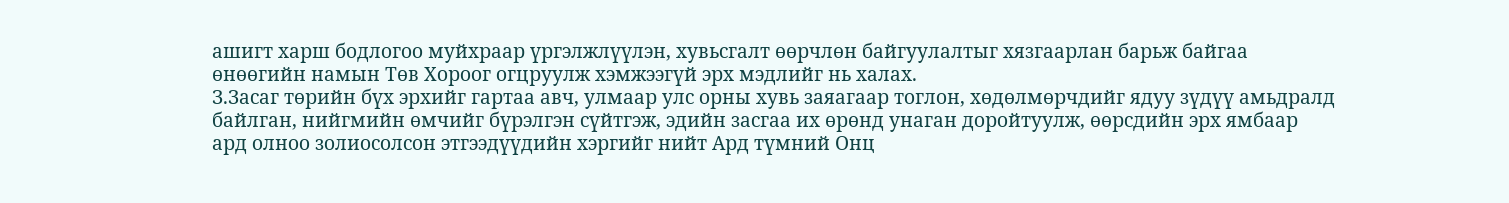ашигт харш бодлогоо муйхраар үргэлжлүүлэн, хувьсгалт өөрчлөн байгуулалтыг хязгаарлан барьж байгаа өнөөгийн намын Төв Хороог огцруулж хэмжээгүй эрх мэдлийг нь халах.
З.Засаг төрийн бүх эрхийг гартаа авч, улмаар улс орны хувь заяагаар тоглон, хөдөлмөрчдийг ядуу зүдүү амьдралд байлган, нийгмийн өмчийг бүрэлгэн сүйтгэж, эдийн засгаа их өрөнд унаган доройтуулж, өөрсдийн эрх ямбаар ард олноо золиосолсон этгээдүүдийн хэргийг нийт Ард түмний Онц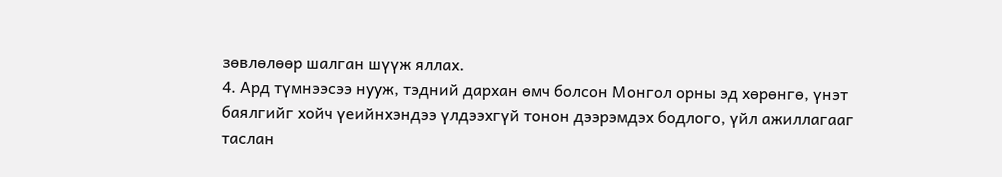зөвлөлөөр шалган шүүж яллах.
4. Ард түмнээсээ нууж, тэдний дархан өмч болсон Монгол орны эд хөрөнгө, үнэт баялгийг хойч үеийнхэндээ үлдээхгүй тонон дээрэмдэх бодлого, үйл ажиллагааг таслан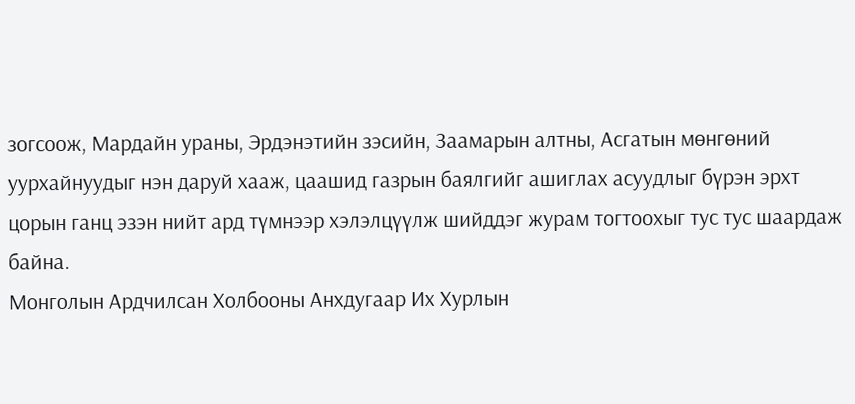зогсоож, Мардайн ураны, Эрдэнэтийн зэсийн, Заамарын алтны, Асгатын мөнгөний уурхайнуудыг нэн даруй хааж, цаашид газрын баялгийг ашиглах асуудлыг бүрэн эрхт цорын ганц эзэн нийт ард түмнээр хэлэлцүүлж шийддэг журам тогтоохыг тус тус шаардаж байна.
Монголын Ардчилсан Холбооны Анхдугаар Их Хурлын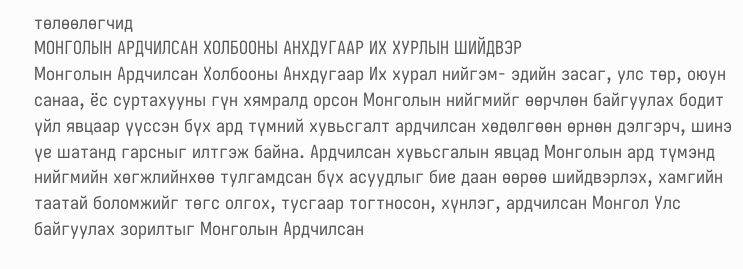төлөөлөгчид
МОНГОЛЫН АРДЧИЛСАН ХОЛБООНЫ АНХДУГААР ИХ ХУРЛЫН ШИЙДВЭР
Монголын Ардчилсан Холбооны Анхдугаар Их хурал нийгэм- эдийн засаг, улс төр, оюун санаа, ёс суртахууны гүн хямралд орсон Монголын нийгмийг өөрчлөн байгуулах бодит үйл явцаар үүссэн бүх ард түмний хувьсгалт ардчилсан хөдөлгөөн өрнөн дэлгэрч, шинэ үе шатанд гарсныг илтгэж байна. Ардчилсан хувьсгалын явцад Монголын ард түмэнд нийгмийн хөгжлийнхөө тулгамдсан бүх асуудлыг бие даан өөрөө шийдвэрлэх, хамгийн таатай боломжийг төгс олгох, тусгаар тогтносон, хүнлэг, ардчилсан Монгол Улс байгуулах зорилтыг Монголын Ардчилсан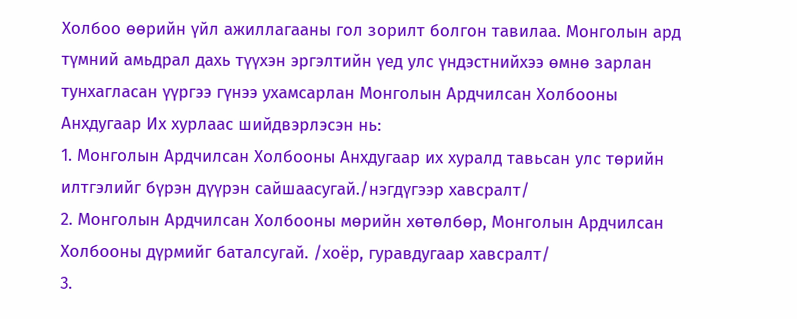Холбоо өөрийн үйл ажиллагааны гол зорилт болгон тавилаа. Монголын ард түмний амьдрал дахь түүхэн эргэлтийн үед улс үндэстнийхээ өмнө зарлан тунхагласан үүргээ гүнээ ухамсарлан Монголын Ардчилсан Холбооны Анхдугаар Их хурлаас шийдвэрлэсэн нь:
1. Монголын Ардчилсан Холбооны Анхдугаар их хуралд тавьсан улс төрийн илтгэлийг бүрэн дүүрэн сайшаасугай./нэгдүгээр хавсралт/
2. Монголын Ардчилсан Холбооны мөрийн хөтөлбөр, Монголын Ардчилсан Холбооны дүрмийг баталсугай. /хоёр, гуравдугаар хавсралт/
3.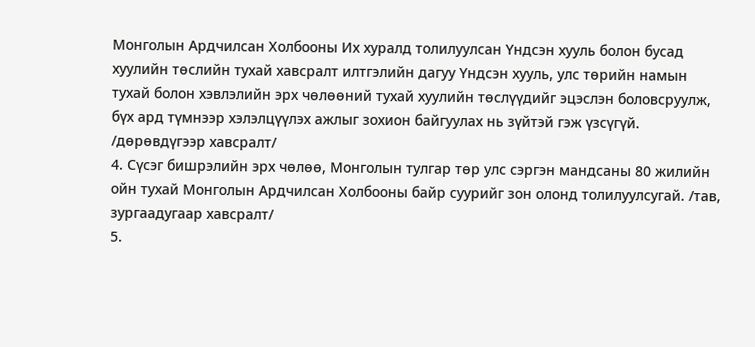Монголын Ардчилсан Холбооны Их хуралд толилуулсан Үндсэн хууль болон бусад хуулийн төслийн тухай хавсралт илтгэлийн дагуу Үндсэн хууль, улс төрийн намын тухай болон хэвлэлийн эрх чөлөөний тухай хуулийн төслүүдийг эцэслэн боловсруулж, бүх ард түмнээр хэлэлцүүлэх ажлыг зохион байгуулах нь зүйтэй гэж үзсүгүй. /дөрөвдүгээр хавсралт/
4. Сүсэг бишрэлийн эрх чөлөө, Монголын тулгар төр улс сэргэн мандсаны 80 жилийн ойн тухай Монголын Ардчилсан Холбооны байр суурийг зон олонд толилуулсугай. /тав, зургаадугаар хавсралт/
5.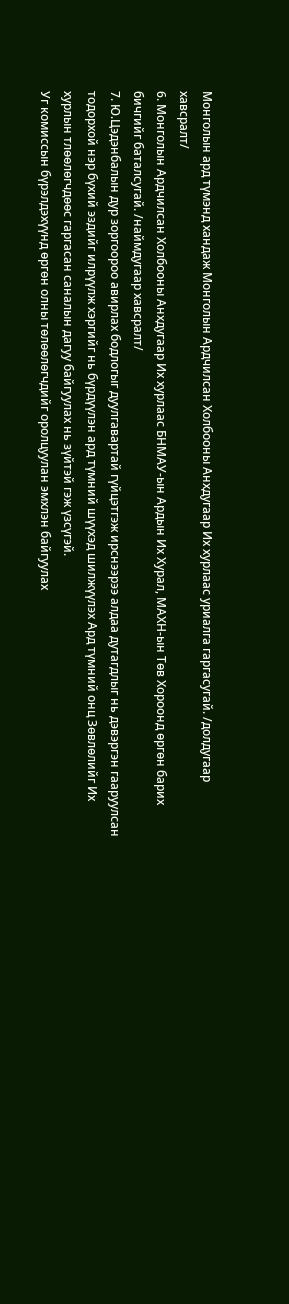Монголын ард түмэнд хандаж Монголын Ардчилсан Холбооны Анхдугаар Их хурлаас уриалга гаргасугай. /долдугаар хавсралт/
6. Монголын Ардчилсан Холбооны Анхдугаар Их хурлаас БНМАУ-ын Ардын Их Хурал, МАХН-ын Төв Хороонд өргөн барих бичгийг баталсугай. /наймдугаар хавсралт/
7. Ю.Цэдэнбалын дур зоргоороо авирлах бодлогыг дуулгавартай гүйцэтгэж ирснээрээ алдаа дутагдлыг нь дэвэргэн гааруулсан тодорхой нэр бүхий эздийг илрүүлж хэргийг нь бүрдүүлэн ард түмний шүүхэд шилжүүлэх Ард түмний онц Зөвлөлийг Их хурлын тлөөлөгчдөөс гаргасан саналын дагуу байгуулах нь зүйтэй гэж үзсүгэй.
Уг комиссын бүрэлдэхүүнд өргөн олны төлөөлөгчдийг оролцуулан эмхлэн байгуулах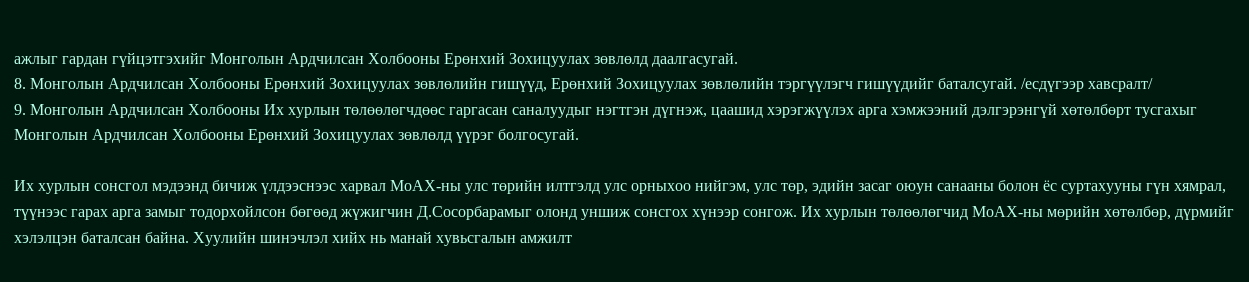ажлыг гардан гүйцэтгэхийг Монголын Ардчилсан Холбооны Ерөнхий Зохицуулах зөвлөлд даалгасугай.
8. Монголын Ардчилсан Холбооны Ерөнхий Зохицуулах зөвлөлийн гишүүд, Ерөнхий Зохицуулах зөвлөлийн тэргүүлэгч гишүүдийг баталсугай. /есдүгээр хавсралт/
9. Монголын Ардчилсан Холбооны Их хурлын төлөөлөгчдөөс гаргасан саналуудыг нэгтгэн дүгнэж, цаашид хэрэгжүүлэх арга хэмжээний дэлгэрэнгүй хөтөлбөрт тусгахыг Монголын Ардчилсан Холбооны Ерөнхий Зохицуулах зөвлөлд үүрэг болгосугай.

Их хурлын сонсгол мэдээнд бичиж үлдээснээс харвал МоАХ-ны улс төрийн илтгэлд улс орныхоо нийгэм, улс төр, эдийн засаг оюун санааны болон ёс суртахууны гүн хямрал, түүнээс гарах арга замыг тодорхойлсон бөгөөд жүжигчин Д.Сосорбарамыг олонд уншиж сонсгох хүнээр сонгож. Их хурлын төлөөлөгчид МоАХ-ны мөрийн хөтөлбөр, дүрмийг хэлэлцэн баталсан байна. Хуулийн шинэчлэл хийх нь манай хувьсгалын амжилт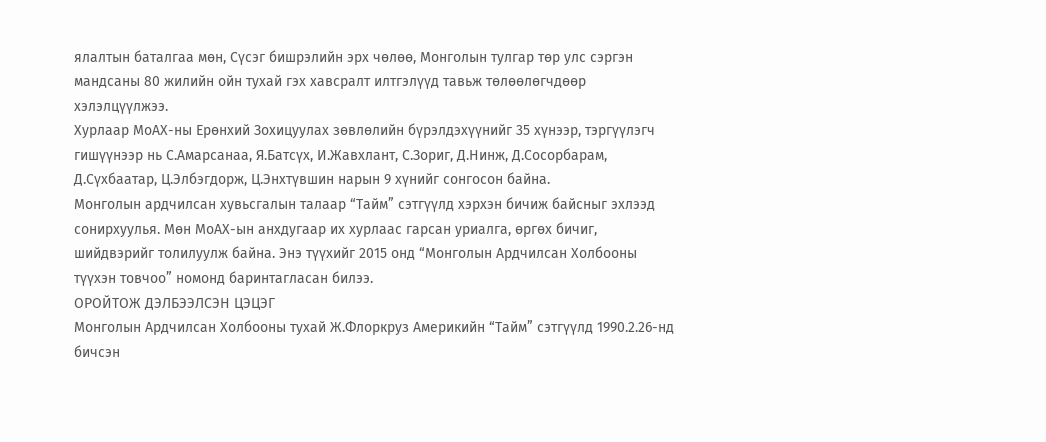ялалтын баталгаа мөн, Сүсэг бишрэлийн эрх чөлөө, Монголын тулгар төр улс сэргэн мандсаны 80 жилийн ойн тухай гэх хавсралт илтгэлүүд тавьж төлөөлөгчдөөр хэлэлцүүлжээ.
Хурлаар МоАХ-ны Ерөнхий Зохицуулах зөвлөлийн бүрэлдэхүүнийг 35 хүнээр, тэргүүлэгч гишүүнээр нь С.Амарсанаа, Я.Батсүх, И.Жавхлант, С.Зориг, Д.Нинж, Д.Сосорбарам, Д.Сүхбаатар, Ц.Элбэгдорж, Ц.Энхтүвшин нарын 9 хүнийг сонгосон байна.
Монголын ардчилсан хувьсгалын талаар “Тайм” сэтгүүлд хэрхэн бичиж байсныг эхлээд сонирхуулья. Мөн МоАХ-ын анхдугаар их хурлаас гарсан уриалга, өргөх бичиг, шийдвэрийг толилуулж байна. Энэ түүхийг 2015 онд “Монголын Ардчилсан Холбооны түүхэн товчоо” номонд баринтагласан билээ.
ОРОЙТОЖ ДЭЛБЭЭЛСЭН ЦЭЦЭГ
Монголын Ардчилсан Холбооны тухай Ж.Флоркруз Америкийн “Тайм” сэтгүүлд 1990.2.26-нд бичсэн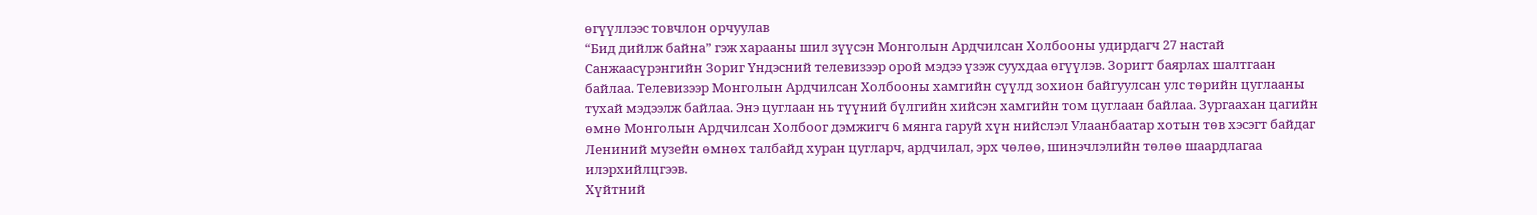өгүүллээс товчлон орчуулав
“Бид дийлж байна” гэж харааны шил зүүсэн Монголын Ардчилсан Холбооны удирдагч 27 настай Санжаасүрэнгийн Зориг Үндэсний телевизээр орой мэдээ үзэж суухдаа өгүүлэв. Зоригт баярлах шалтгаан байлаа. Телевизээр Монголын Ардчилсан Холбооны хамгийн сүүлд зохион байгуулсан улс төрийн цуглааны тухай мэдээлж байлаа. Энэ цуглаан нь түүний бүлгийн хийсэн хамгийн том цуглаан байлаа. Зургаахан цагийн өмнө Монголын Ардчилсан Холбоог дэмжигч 6 мянга гаруй хүн нийслэл Улаанбаатар хотын төв хэсэгт байдаг Лениний музейн өмнөх талбайд хуран цугларч, ардчилал, эрх чөлөө, шинэчлэлийн төлөө шаардлагаа илэрхийлцгээв.
Хүйтний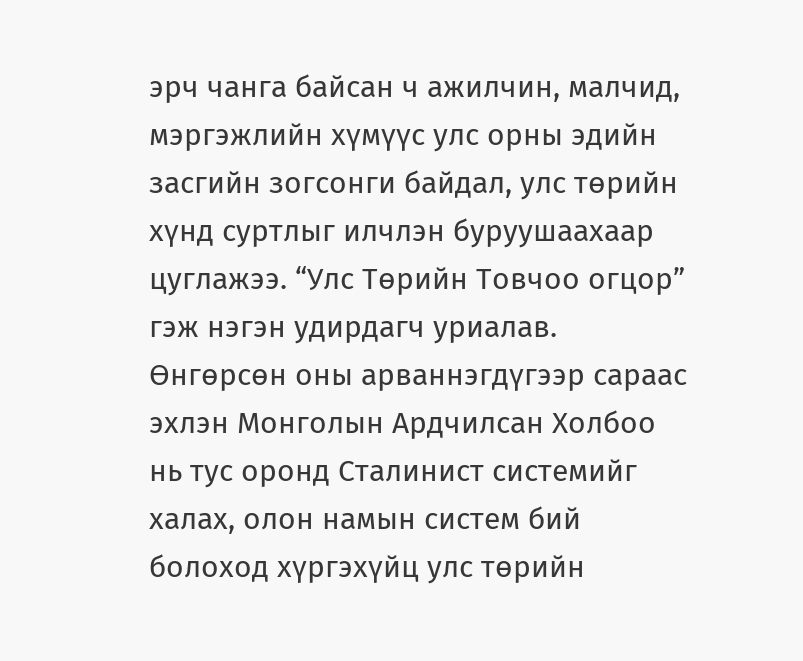эрч чанга байсан ч ажилчин, малчид, мэргэжлийн хүмүүс улс орны эдийн засгийн зогсонги байдал, улс төрийн хүнд суртлыг илчлэн буруушаахаар цуглажээ. “Улс Төрийн Товчоо огцор” гэж нэгэн удирдагч уриалав.
Өнгөрсөн оны арваннэгдүгээр сараас эхлэн Монголын Ардчилсан Холбоо нь тус оронд Сталинист системийг халах, олон намын систем бий болоход хүргэхүйц улс төрийн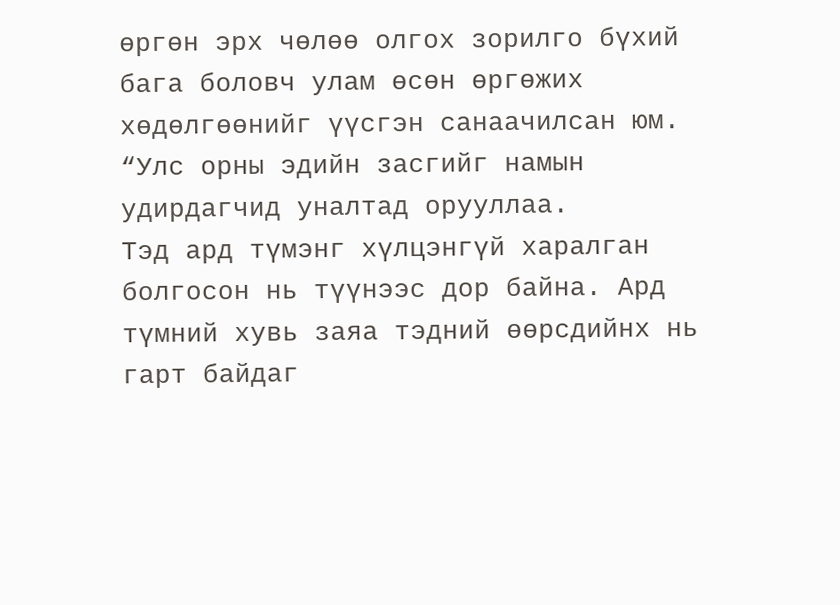өргөн эрх чөлөө олгох зорилго бүхий бага боловч улам өсөн өргөжих хөдөлгөөнийг үүсгэн санаачилсан юм. “Улс орны эдийн засгийг намын удирдагчид уналтад орууллаа.
Тэд ард түмэнг хүлцэнгүй харалган болгосон нь түүнээс дор байна. Ард түмний хувь заяа тэдний өөрсдийнх нь гарт байдаг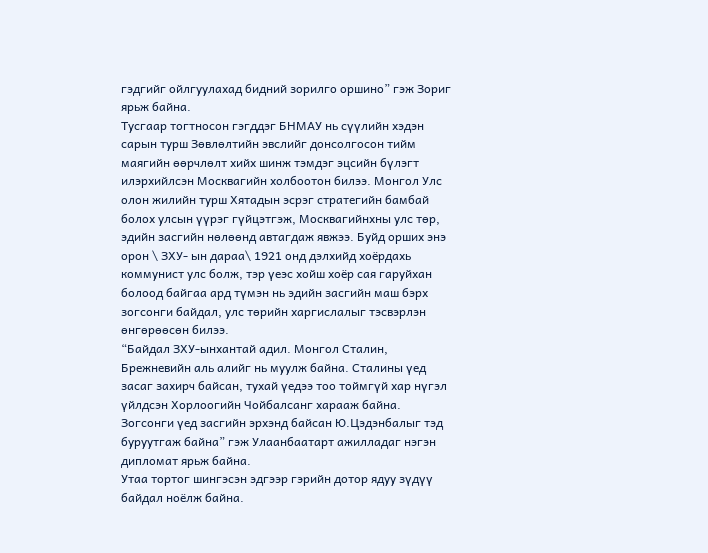гэдгийг ойлгуулахад бидний зорилго оршино” гэж Зориг ярьж байна.
Тусгаар тогтносон гэгддэг БНМАУ нь сүүлийн хэдэн сарын турш Зөвлөлтийн эвслийг донсолгосон тийм маягийн өөрчлөлт хийх шинж тэмдэг эцсийн бүлэгт илэрхийлсэн Москвагийн холбоотон билээ. Монгол Улс олон жилийн турш Хятадын эсрэг стратегийн бамбай болох улсын үүрэг гүйцэтгэж, Москвагийнхны улс төр, эдийн засгийн нөлөөнд автагдаж явжээ. Буйд орших энэ орон \ ЗХУ- ын дараа\ 1921 онд дэлхийд хоёрдахь коммунист улс болж, тэр үеэс хойш хоёр сая гаруйхан болоод байгаа ард түмэн нь эдийн засгийн маш бэрх зогсонги байдал, улс төрийн харгислалыг тэсвэрлэн өнгөрөөсөн билээ.
“Байдал ЗХУ-ынхантай адил. Монгол Сталин, Брежневийн аль алийг нь муулж байна. Сталины үед засаг захирч байсан, тухай үедээ тоо тоймгүй хар нүгэл үйлдсэн Хорлоогийн Чойбалсанг харааж байна. Зогсонги үед засгийн эрхэнд байсан Ю.Цэдэнбалыг тэд буруутгаж байна” гэж Улаанбаатарт ажилладаг нэгэн дипломат ярьж байна.
Утаа тортог шингэсэн эдгээр гэрийн дотор ядуу зүдүү байдал ноёлж байна.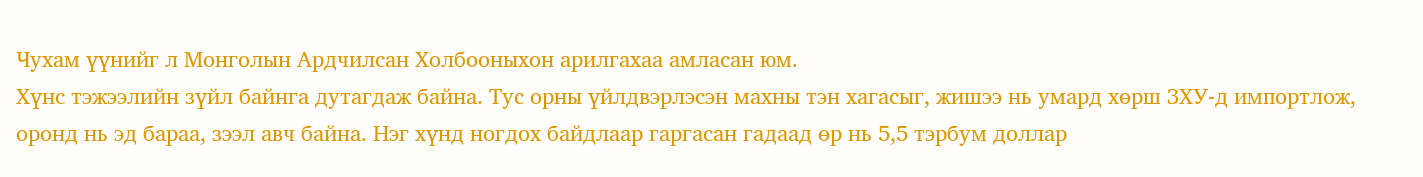Чухам үүнийг л Монголын Ардчилсан Холбооныхон арилгахаа амласан юм.
Хүнс тэжээлийн зүйл байнга дутагдаж байна. Тус орны үйлдвэрлэсэн махны тэн хагасыг, жишээ нь умард хөрш ЗХУ-д импортлож, оронд нь эд бараа, зээл авч байна. Нэг хүнд ногдох байдлаар гаргасан гадаад өр нь 5,5 тэрбум доллар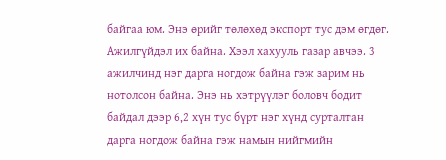байгаа юм. Энэ өрийг төлөхөд экспорт тус дэм өгдөг. Ажилгүйдэл их байна. Хээл хахууль газар авчээ. 3 ажилчинд нэг дарга ногдож байна гэж зарим нь нотолсон байна. Энэ нь хэтрүүлэг боловч бодит байдал дээр 6,2 хүн тус бүрт нэг хүнд сурталтан дарга ногдож байна гэж намын нийгмийн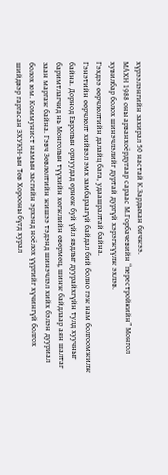хүрээлэнгийн захирал 50 настай К.Зардыхан бичжээ.
МАХН 1988 оны арванхоёрдугаар сараас М.Горбачевийн “перестройкийн” Монгол хувилбар болох шинэчлэлийг дуртай дургүй хэрэгжүүлж эхлэв.
Гэхдээ өөрчлөлтийн далайц бага, удаашралтай байна.
Гэнэтийн өөрчлөлт хийвэл эмх замбараагүй байдал бий болно гэж нам болгоомжилж байна. Дорнод Европын орнуудад өрнөж буй үйл явдлыг дуурайхгүйн тулд хуучныг баримтлагчид нь Монголын түүхийн хөгжлийн өвөрмөц, шинж байдлаар аян шалтаг заан маргаж байна. Гэвч Зөвлөлтийн жишээ тэдэнд шинэчлэл хийх бэлэн дууриал болох юм. Коммунист намын засгийн эрхэнд ноёлох үүргийг хүчингүй болгох шийдвэр гаргасан ЗХУКН-ын Төв Хорооны бүгд хурал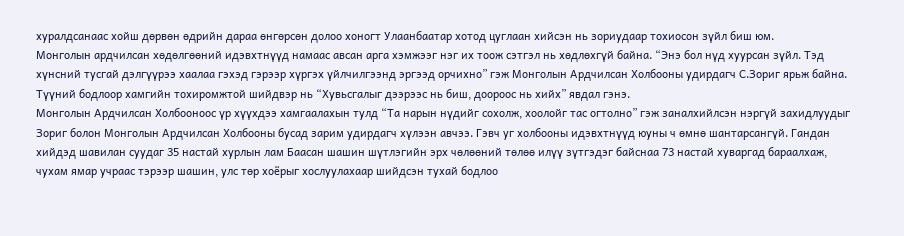хуралдсанаас хойш дөрвөн өдрийн дараа өнгөрсөн долоо хоногт Улаанбаатар хотод цуглаан хийсэн нь зориудаар тохиосон зүйл биш юм.
Монголын ардчилсан хөдөлгөөний идэвхтнүүд намаас авсан арга хэмжээг нэг их тоож сэтгэл нь хөдлөхгүй байна. “Энэ бол нүд хуурсан зүйл. Тэд хүнсний тусгай дэлгүүрээ хаалаа гэхэд гэрээр хүргэх үйлчилгээнд эргээд орчихно” гэж Монголын Ардчилсан Холбооны удирдагч С.Зориг ярьж байна. Түүний бодлоор хамгийн тохиромжтой шийдвэр нь “Хувьсгалыг дээрээс нь биш, доороос нь хийх” явдал гэнэ.
Монголын Ардчилсан Холбооноос үр хүүхдээ хамгаалахын тулд “Та нарын нүдийг сохолж, хоолойг тас огтолно” гэж заналхийлсэн нэргүй захидлуудыг Зориг болон Монголын Ардчилсан Холбооны бусад зарим удирдагч хүлээн авчээ. Гэвч уг холбооны идэвхтнүүд юуны ч өмнө шантарсангүй. Гандан хийдэд шавилан суудаг 35 настай хурлын лам Баасан шашин шүтлэгийн эрх чөлөөний төлөө илүү зүтгэдэг байснаа 73 настай хуваргад бараалхаж, чухам ямар учраас тэрээр шашин, улс төр хоёрыг хослуулахаар шийдсэн тухай бодлоо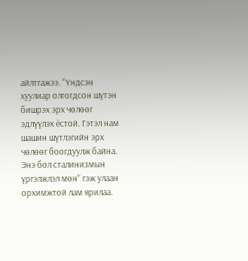айлтгажээ. “Үндсэн хуулиар олгогдсон шүтэн бишрэх эрх чөлөөг эдлүүлэх ёстой. Гэтэл нам шашин шүтлэгийн эрх чөлөөг боогдуулж байна. Энэ бол сталинизмын үргэлжлэл мөн” гэж улаан орхимжтой лам ярилаа.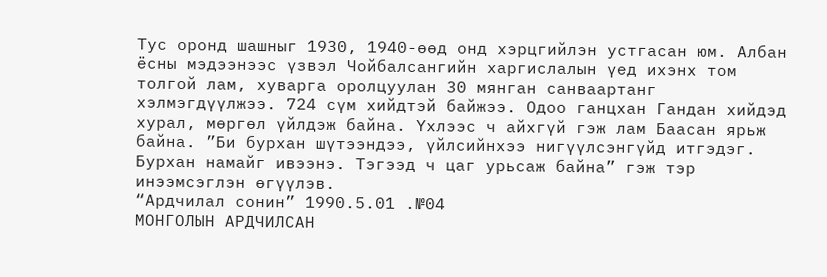Тус оронд шашныг 1930, 1940-өөд онд хэрцгийлэн устгасан юм. Албан ёсны мэдээнээс үзвэл Чойбалсангийн харгислалын үед ихэнх том толгой лам, хуварга оролцуулан 30 мянган санваартанг хэлмэгдүүлжээ. 724 сүм хийдтэй байжээ. Одоо ганцхан Гандан хийдэд хурал, мөргөл үйлдэж байна. Үхлээс ч айхгүй гэж лам Баасан ярьж байна. ”Би бурхан шүтээндээ, үйлсийнхээ нигүүлсэнгүйд итгэдэг. Бурхан намайг ивээнэ. Тэгээд ч цаг урьсаж байна” гэж тэр инээмсэглэн өгүүлэв.
“Ардчилал сонин” 1990.5.01 .№04
МОНГОЛЫН АРДЧИЛСАН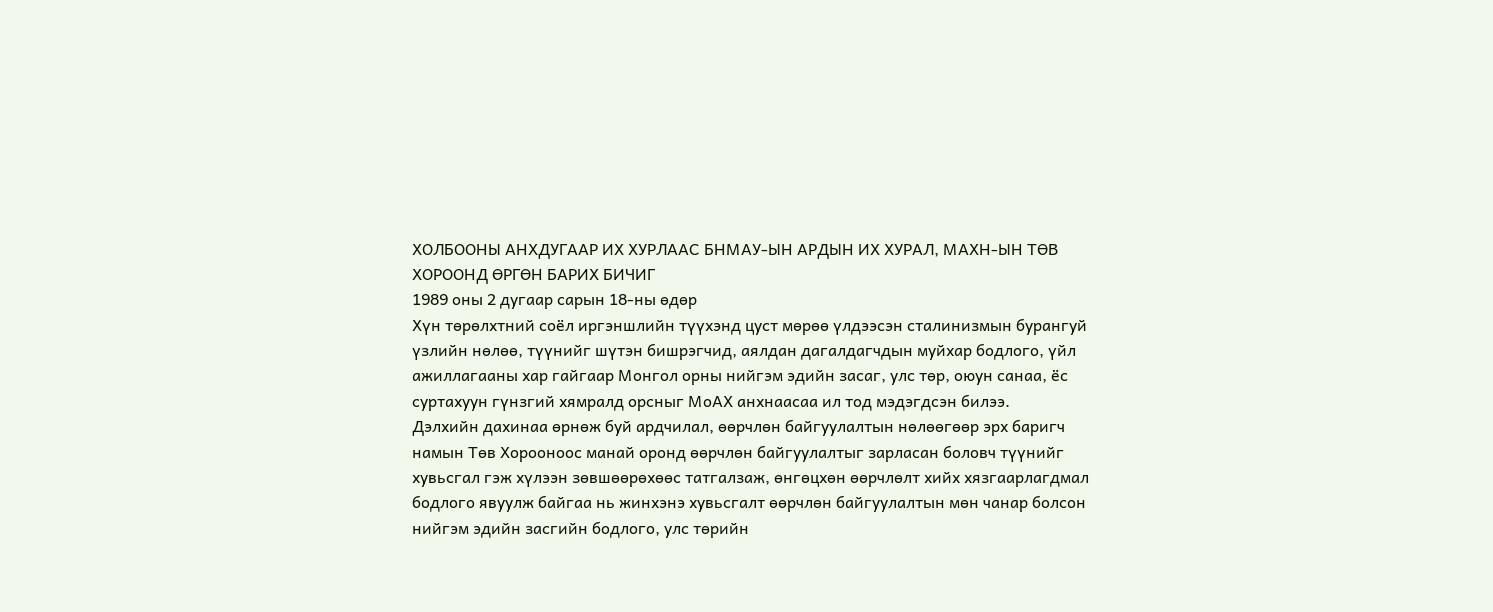ХОЛБООНЫ АНХДУГААР ИХ ХУРЛААС БНМАУ-ЫН АРДЫН ИХ ХУРАЛ, МАХН-ЫН ТӨВ ХОРООНД ӨРГӨН БАРИХ БИЧИГ
1989 оны 2 дугаар сарын 18-ны өдөр
Хүн төрөлхтний соёл иргэншлийн түүхэнд цуст мөрөө үлдээсэн сталинизмын бурангуй үзлийн нөлөө, түүнийг шүтэн бишрэгчид, аялдан дагалдагчдын муйхар бодлого, үйл ажиллагааны хар гайгаар Монгол орны нийгэм эдийн засаг, улс төр, оюун санаа, ёс суртахуун гүнзгий хямралд орсныг МоАХ анхнаасаа ил тод мэдэгдсэн билээ.
Дэлхийн дахинаа өрнөж буй ардчилал, өөрчлөн байгуулалтын нөлөөгөөр эрх баригч намын Төв Хорооноос манай оронд өөрчлөн байгуулалтыг зарласан боловч түүнийг хувьсгал гэж хүлээн зөвшөөрөхөөс татгалзаж, өнгөцхөн өөрчлөлт хийх хязгаарлагдмал бодлого явуулж байгаа нь жинхэнэ хувьсгалт өөрчлөн байгуулалтын мөн чанар болсон нийгэм эдийн засгийн бодлого, улс төрийн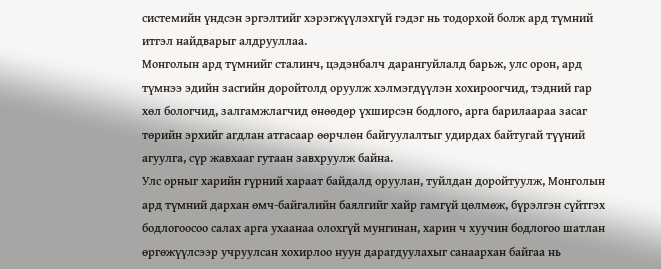системийн үндсэн эргэлтийг хэрэгжүүлэхгүй гэдэг нь тодорхой болж ард түмний итгэл найдварыг алдрууллаа.
Монголын ард түмнийг сталинч, цэдэнбалч дарангуйлалд барьж, улс орон, ард түмнээ эдийн засгийн доройтолд оруулж хэлмэгдүүлэн хохироогчид, тэдний гар хөл бологчид, залгамжлагчид өнөөдөр үхширсэн бодлого, арга барилаараа засаг төрийн эрхийг агдлан атгасаар өөрчлөн байгуулалтыг удирдах байтугай түүний агуулга, сүр жавхааг гутаан завхруулж байна.
Улс орныг харийн гүрний хараат байдалд оруулан, туйлдан доройтуулж, Монголын ард түмний дархан өмч-байгалийн баялгийг хайр гамгүй цөлмөж, бүрэлгэн сүйтгэх бодлогоосоо салах арга ухаанаа олохгүй мунгинан, харин ч хуучин бодлогоо шатлан өргөжүүлсээр учруулсан хохирлоо нуун дарагдуулахыг санаархан байгаа нь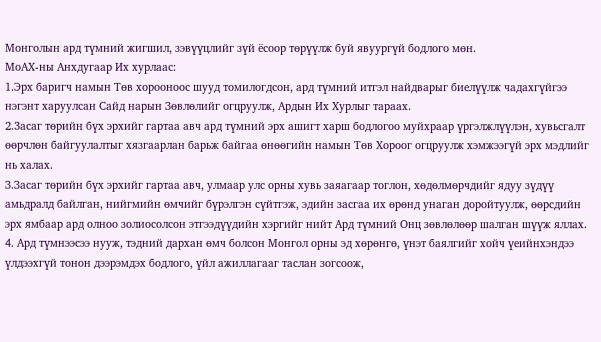Монголын ард түмний жигшил, зэвүүцлийг зүй ёсоор төрүүлж буй явуургүй бодлого мөн.
МоАХ-ны Анхдугаар Их хурлаас:
1.Эрх баригч намын Төв хорооноос шууд томилогдсон, ард түмний итгэл найдварыг биелүүлж чадахгүйгээ нэгэнт харуулсан Сайд нарын Зөвлөлийг огцруулж, Ардын Их Хурлыг тараах.
2.3асаг төрийн бүх эрхийг гартаа авч ард түмний эрх ашигт харш бодлогоо муйхраар үргэлжлүүлэн, хувьсгалт өөрчлөн байгуулалтыг хязгаарлан барьж байгаа өнөөгийн намын Төв Хороог огцруулж хэмжээгүй эрх мэдлийг нь халах.
З.Засаг төрийн бүх эрхийг гартаа авч, улмаар улс орны хувь заяагаар тоглон, хөдөлмөрчдийг ядуу зүдүү амьдралд байлган, нийгмийн өмчийг бүрэлгэн сүйтгэж, эдийн засгаа их өрөнд унаган доройтуулж, өөрсдийн эрх ямбаар ард олноо золиосолсон этгээдүүдийн хэргийг нийт Ард түмний Онц зөвлөлөөр шалган шүүж яллах.
4. Ард түмнээсээ нууж, тэдний дархан өмч болсон Монгол орны эд хөрөнгө, үнэт баялгийг хойч үеийнхэндээ үлдээхгүй тонон дээрэмдэх бодлого, үйл ажиллагааг таслан зогсоож,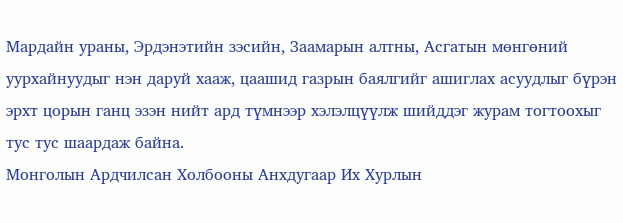Мардайн ураны, Эрдэнэтийн зэсийн, Заамарын алтны, Асгатын мөнгөний уурхайнуудыг нэн даруй хааж, цаашид газрын баялгийг ашиглах асуудлыг бүрэн эрхт цорын ганц эзэн нийт ард түмнээр хэлэлцүүлж шийддэг журам тогтоохыг тус тус шаардаж байна.
Монголын Ардчилсан Холбооны Анхдугаар Их Хурлын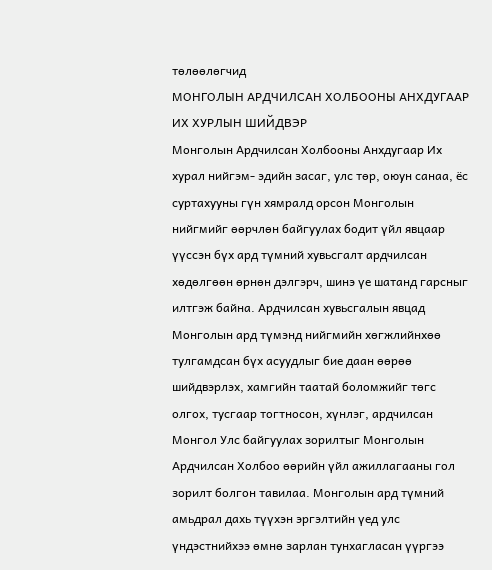төлөөлөгчид
МОНГОЛЫН АРДЧИЛСАН ХОЛБООНЫ АНХДУГААР ИХ ХУРЛЫН ШИЙДВЭР
Монголын Ардчилсан Холбооны Анхдугаар Их хурал нийгэм- эдийн засаг, улс төр, оюун санаа, ёс суртахууны гүн хямралд орсон Монголын нийгмийг өөрчлөн байгуулах бодит үйл явцаар үүссэн бүх ард түмний хувьсгалт ардчилсан хөдөлгөөн өрнөн дэлгэрч, шинэ үе шатанд гарсныг илтгэж байна. Ардчилсан хувьсгалын явцад Монголын ард түмэнд нийгмийн хөгжлийнхөө тулгамдсан бүх асуудлыг бие даан өөрөө шийдвэрлэх, хамгийн таатай боломжийг төгс олгох, тусгаар тогтносон, хүнлэг, ардчилсан Монгол Улс байгуулах зорилтыг Монголын Ардчилсан Холбоо өөрийн үйл ажиллагааны гол зорилт болгон тавилаа. Монголын ард түмний амьдрал дахь түүхэн эргэлтийн үед улс үндэстнийхээ өмнө зарлан тунхагласан үүргээ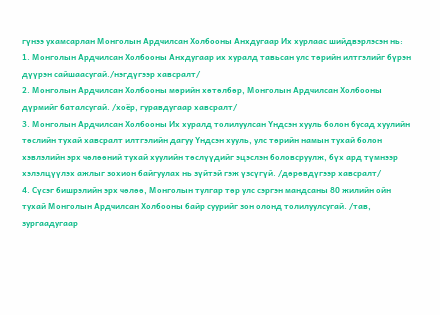гүнээ ухамсарлан Монголын Ардчилсан Холбооны Анхдугаар Их хурлаас шийдвэрлэсэн нь:
1. Монголын Ардчилсан Холбооны Анхдугаар их хуралд тавьсан улс төрийн илтгэлийг бүрэн дүүрэн сайшаасугай./нэгдүгээр хавсралт/
2. Монголын Ардчилсан Холбооны мөрийн хөтөлбөр, Монголын Ардчилсан Холбооны дүрмийг баталсугай. /хоёр, гуравдугаар хавсралт/
3. Монголын Ардчилсан Холбооны Их хуралд толилуулсан Үндсэн хууль болон бусад хуулийн төслийн тухай хавсралт илтгэлийн дагуу Үндсэн хууль, улс төрийн намын тухай болон хэвлэлийн эрх чөлөөний тухай хуулийн төслүүдийг эцэслэн боловсруулж, бүх ард түмнээр хэлэлцүүлэх ажлыг зохион байгуулах нь зүйтэй гэж үзсүгүй. /дөрөвдүгээр хавсралт/
4. Сүсэг бишрэлийн эрх чөлөө, Монголын тулгар төр улс сэргэн мандсаны 80 жилийн ойн тухай Монголын Ардчилсан Холбооны байр суурийг зон олонд толилуулсугай. /тав, зургаадугаар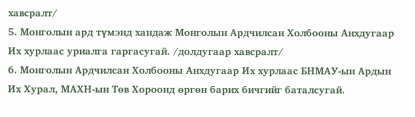хавсралт/
5. Монголын ард түмэнд хандаж Монголын Ардчилсан Холбооны Анхдугаар Их хурлаас уриалга гаргасугай. /долдугаар хавсралт/
6. Монголын Ардчилсан Холбооны Анхдугаар Их хурлаас БНМАУ-ын Ардын Их Хурал, МАХН-ын Төв Хороонд өргөн барих бичгийг баталсугай.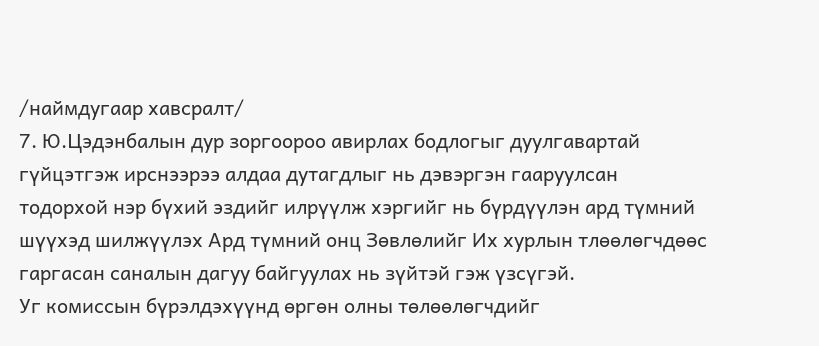/наймдугаар хавсралт/
7. Ю.Цэдэнбалын дур зоргоороо авирлах бодлогыг дуулгавартай гүйцэтгэж ирснээрээ алдаа дутагдлыг нь дэвэргэн гааруулсан тодорхой нэр бүхий эздийг илрүүлж хэргийг нь бүрдүүлэн ард түмний шүүхэд шилжүүлэх Ард түмний онц Зөвлөлийг Их хурлын тлөөлөгчдөөс гаргасан саналын дагуу байгуулах нь зүйтэй гэж үзсүгэй.
Уг комиссын бүрэлдэхүүнд өргөн олны төлөөлөгчдийг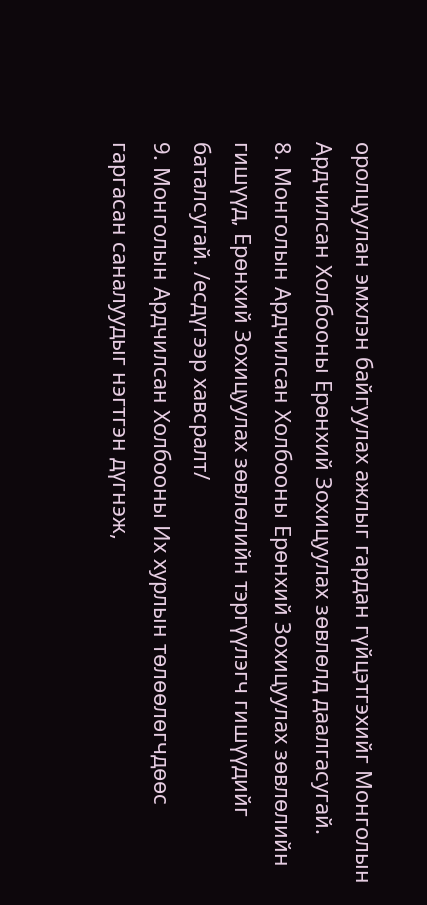оролцуулан эмхлэн байгуулах ажлыг гардан гүйцэтгэхийг Монголын Ардчилсан Холбооны Ерөнхий Зохицуулах зөвлөлд даалгасугай.
8. Монголын Ардчилсан Холбооны Ерөнхий Зохицуулах зөвлөлийн гишүүд, Ерөнхий Зохицуулах зөвлөлийн тэргүүлэгч гишүүдийг баталсугай. /есдүгээр хавсралт/
9. Монголын Ардчилсан Холбооны Их хурлын төлөөлөгчдөөс гаргасан саналуудыг нэгтгэн дүгнэж,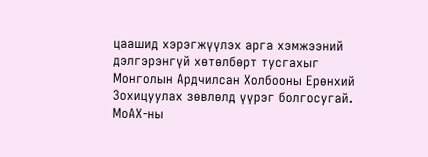цаашид хэрэгжүүлэх арга хэмжээний дэлгэрэнгүй хөтөлбөрт тусгахыг Монголын Ардчилсан Холбооны Ерөнхий Зохицуулах зөвлөлд үүрэг болгосугай.
МоАХ-ны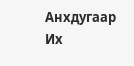Анхдугаар Их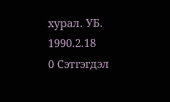хурал. УБ. 1990.2.18
0 Сэтгэгдэл